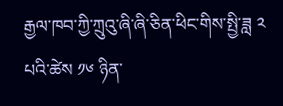རྒྱལ་ཁབ་ཀྱི་ཀྲུའུ་ཞི་ཞི་ཅིན་ཕིང་གིས་སྤྱི་ཟླ ༢ པའི་ཚེས ༡༦ ཉིན་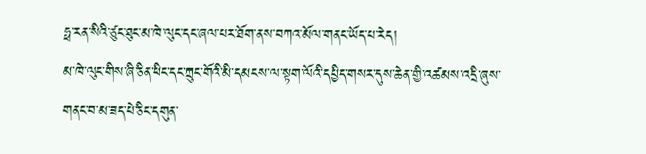ཧྥ་རན་སིའི་ཙུང་ཐུང་མ་ཁེ་ལུང་དང་ཞལ་པར་ཐོག་ནས་བཀའ་མོལ་གནང་ཡོད་པ་རེད།
མ་ཁེ་ལུང་གིས་ཞི་ཅིན་ཕིང་དང་ཀྲུང་གོའི་མི་དམངས་ལ་སྟག་ལོའི་དཔྱིད་གསར་དུས་ཆེན་གྱི་འཚམས་འདྲི་ཞུས་གནང་བ་མ་ཟད་པེ་ཅིང་དགུན་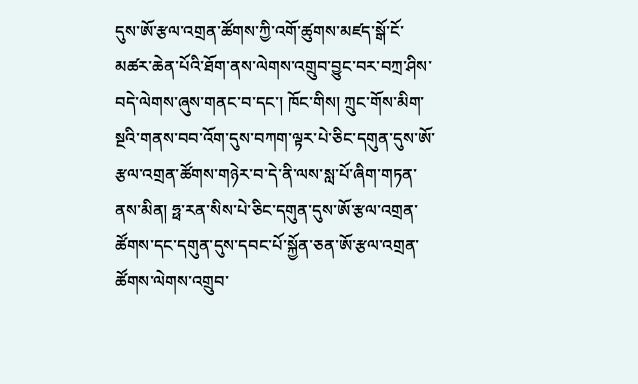དུས་ཨོ་རྩལ་འགྲན་ཚོགས་ཀྱི་འགོ་ཚུགས་མཛད་སྒོ་ངོ་མཚར་ཆེན་པོའི་ཐོག་ནས་ལེགས་འགྲུབ་བྱུང་བར་བཀྲ་ཤིས་བདེ་ལེགས་ཞུས་གནང་བ་དང་། ཁོང་གིས། ཀྲུང་གོས་མིག་སྔའི་གནས་བབ་འོག་དུས་བཀག་ལྟར་པེ་ཅིང་དགུན་དུས་ཨོ་རྩལ་འགྲན་ཚོགས་གཉེར་བ་དེ་ནི་ལས་སླ་པོ་ཞིག་གཏན་ནས་མིན། ཧྥ་རན་སིས་པེ་ཅིང་དགུན་དུས་ཨོ་རྩལ་འགྲན་ཚོགས་དང་དགུན་དུས་དབང་པོ་སྐྱོན་ཅན་ཨོ་རྩལ་འགྲན་ཚོགས་ལེགས་འགྲུབ་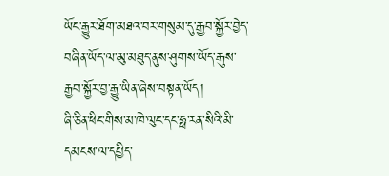ཡོང་རྒྱུར་ཐོག་མཐའ་བར་གསུམ་དུ་རྒྱབ་སྐྱོར་བྱེད་བཞིན་ཡོད་ལ་མུ་མཐུད་ནུས་ཤུགས་ཡོད་རྒུས་རྒྱབ་སྐྱོར་བྱ་རྒྱུ་ཡིན་ཞེས་བསྟན་ཡོད།
ཞི་ཅིན་ཕིང་གིས་མ་ཁེ་ལུང་དང་ཧྥ་རན་སིའི་མི་དམངས་ལ་དཔྱིད་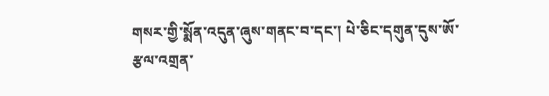གསར་གྱི་སྨོན་འདུན་ཞུས་གནང་བ་དང་། པེ་ཅིང་དགུན་དུས་ཨོ་རྩལ་འགྲན་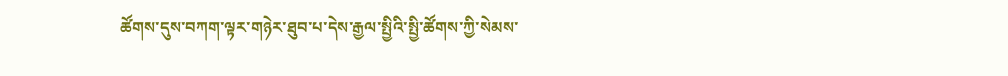ཚོགས་དུས་བཀག་ལྟར་གཉེར་ཐུབ་པ་དེས་རྒྱལ་སྤྱིའི་སྤྱི་ཚོགས་ཀྱི་སེམས་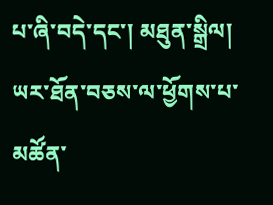པ་ཞི་བདེ་དང་། མཐུན་སྒྲིལ། ཡར་ཐོན་བཅས་ལ་ཕྱོགས་པ་མཚོན་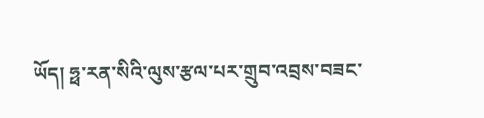ཡོད། ཧྥ་རན་སིའི་ལུས་རྩལ་པར་གྲུབ་འབྲས་བཟང་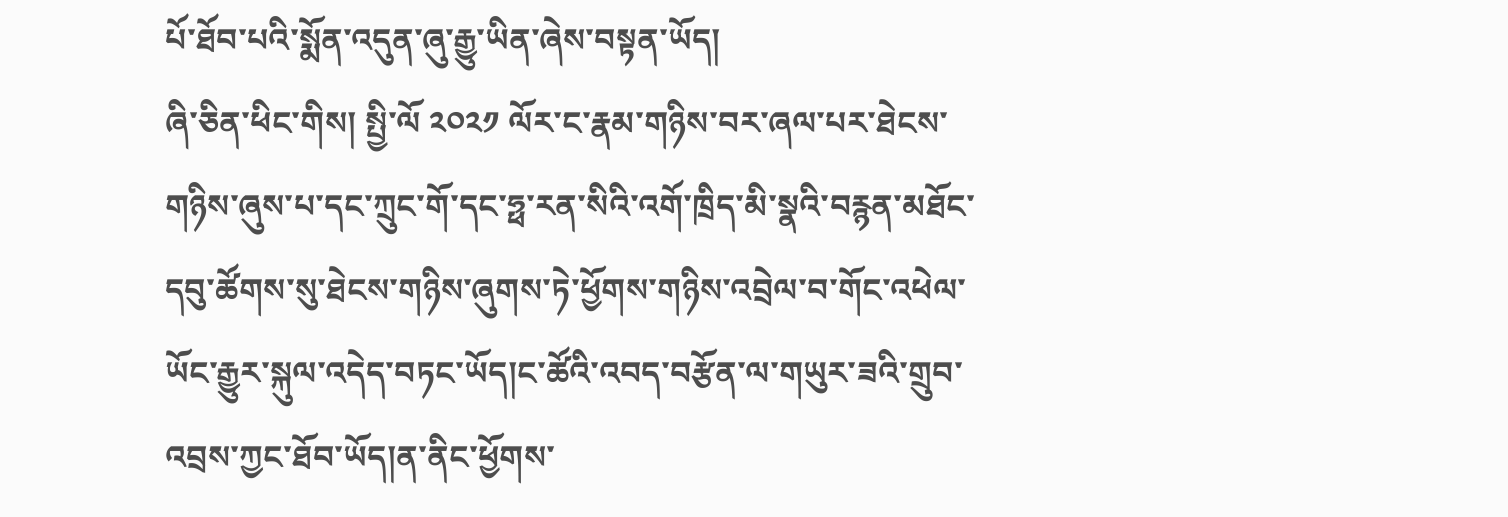པོ་ཐོབ་པའི་སྨོན་འདུན་ཞུ་རྒྱུ་ཡིན་ཞེས་བསྟན་ཡོད།
ཞི་ཅིན་ཕིང་གིས། སྤྱི་ལོ ༢༠༢༡ ལོར་ང་རྣམ་གཉིས་བར་ཞལ་པར་ཐེངས་གཉིས་ཞུས་པ་དང་ཀྲུང་གོ་དང་ཧྥ་རན་སིའི་འགོ་ཁྲིད་མི་སྣའི་བརྙན་མཐོང་དབུ་ཚོགས་སུ་ཐེངས་གཉིས་ཞུགས་ཏེ་ཕྱོགས་གཉིས་འབྲེལ་བ་གོང་འཕེལ་ཡོང་རྒྱུར་སྐུལ་འདེད་བཏང་ཡོད།ང་ཚོའི་འབད་བརྩོན་ལ་གཡུར་ཟའི་གྲུབ་འབྲས་ཀྱང་ཐོབ་ཡོད།ན་ནིང་ཕྱོགས་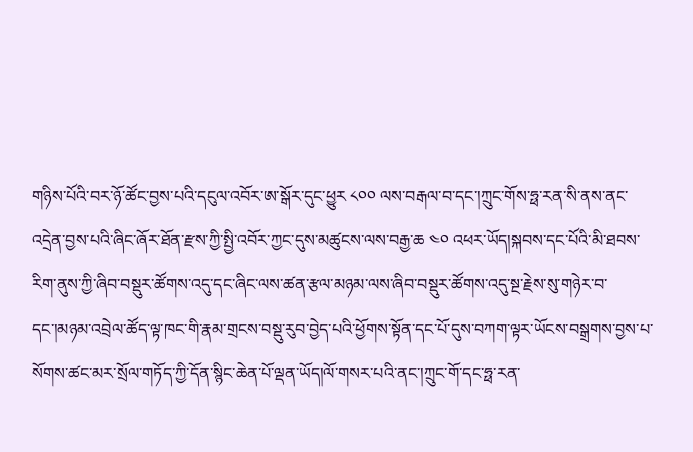གཉིས་པོའི་བར་ཉོ་ཚོང་བྱས་པའི་དངུལ་འབོར་ཨ་སྒོར་དུང་ཕྱུར ༨༠༠ ལས་བརྒལ་བ་དང་།ཀྲུང་གོས་ཧྥ་རན་སི་ནས་ནང་འདྲེན་བྱས་པའི་ཞིང་ཞོར་ཐོན་རྫས་ཀྱི་སྤྱི་འབོར་ཀྱང་དུས་མཚུངས་ལས་བརྒྱ་ཆ ༤༠ འཕར་ཡོད།སྐབས་དང་པོའི་མི་ཐབས་རིག་ནུས་ཀྱི་ཞིབ་བསྡུར་ཚོགས་འདུ་དང་ཞིང་ལས་ཚན་རྩལ་མཉམ་ལས་ཞིབ་བསྡུར་ཚོགས་འདུ་སྔ་རྗེས་སུ་གཉེར་བ་དང་།མཉམ་འབྲེལ་ཚོད་ལྟ་ཁང་གི་རྣམ་གྲངས་བསྡུ་རུབ་བྱེད་པའི་ཕྱོགས་སྟོན་དང་པོ་དུས་བཀག་ལྟར་ཡོངས་བསྒྲགས་བྱས་པ་སོགས་ཚང་མར་སྲོལ་གཏོད་ཀྱི་དོན་སྙིང་ཆེན་པོ་ལྡན་ཡོད།ལོ་གསར་པའི་ནང་།ཀྲུང་གོ་དང་ཧྥ་རན་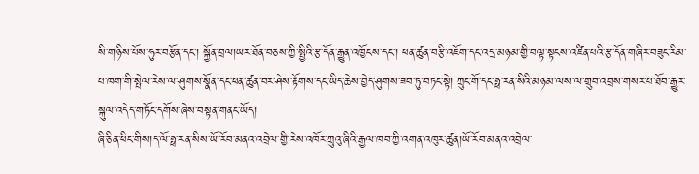སི་གཉིས་པོས་ཧུར་བརྩོན་དང་། སྐྱོན་བྲལ།ཡར་ཐོན་བཅས་ཀྱི་སྤྱིའི་རྩ་དོན་རྒྱུན་འཁྱོངས་དང་། ཕན་ཚུན་བརྩི་འཇོག་དང་འདྲ་མཉམ་གྱི་བལྟ་སྟངས་འཛིན་པའི་རྩ་དོན་གཞིར་བཟུང་རིམ་པ་ཁག་གི་སྤེལ་རེས་ལ་ཤུགས་སྣོན་དང་ཕན་ཚུན་བར་ཤེས་རྟོགས་དང་ཡིད་ཆེས་བྱེད་ཤུགས་ཟབ་ཏུ་བཏང་སྟེ། ཀྲུང་གོ་དང་ཧྥ་རན་སིའི་མཉམ་ལས་ལ་གྲུབ་འབྲས་གསར་པ་ཐོབ་རྒྱུར་སྐུལ་འདེད་གཏོང་དགོས་ཞེས་བསྟན་གནང་ཡོད།
ཞི་ཅིན་ཕིང་གིས།ད་ལོ་ཧྥ་རན་སིས་ཡོ་རོབ་མནའ་འབྲེལ་གྱི་རེས་འཁོར་ཀྲུའུ་ཞིའི་རྒྱལ་ཁབ་ཀྱི་འགན་འཁུར་ཚུན།ཡོ་རོབ་མནའ་འབྲེལ་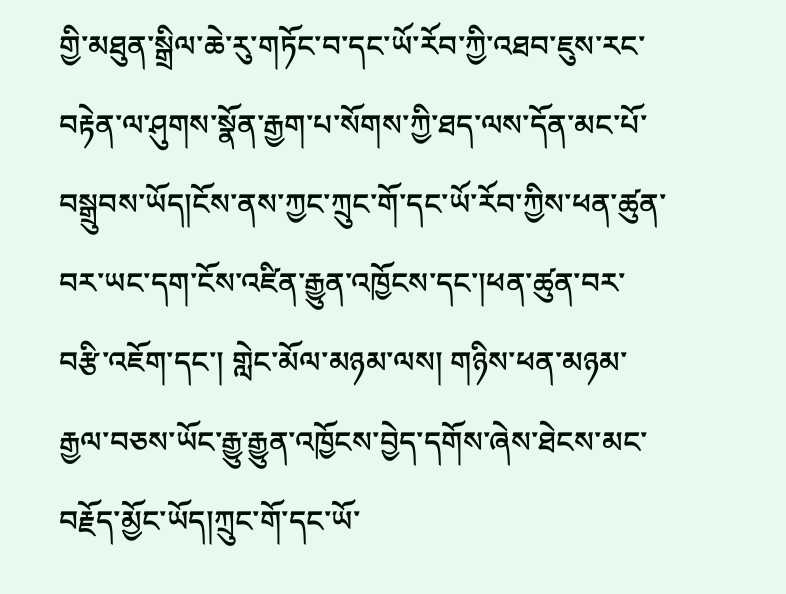གྱི་མཐུན་སྒྲིལ་ཆེ་རུ་གཏོང་བ་དང་ཡོ་རོབ་ཀྱི་འཐབ་ཇུས་རང་བརྟེན་ལ་ཤུགས་སྣོན་རྒྱག་པ་སོགས་ཀྱི་ཐད་ལས་དོན་མང་པོ་བསྒྲུབས་ཡོད།ངོས་ནས་ཀྱང་ཀྲུང་གོ་དང་ཡོ་རོབ་ཀྱིས་ཕན་ཚུན་བར་ཡང་དག་ངོས་འཛིན་རྒྱུན་འཁྱོངས་དང་།ཕན་ཚུན་བར་བརྩི་འཇོག་དང་། གླེང་མོལ་མཉམ་ལས། གཉིས་ཕན་མཉམ་རྒྱལ་བཅས་ཡོང་རྒྱུ་རྒྱུན་འཁྱོངས་བྱེད་དགོས་ཞེས་ཐེངས་མང་བརྗོད་མྱོང་ཡོད།ཀྲུང་གོ་དང་ཡོ་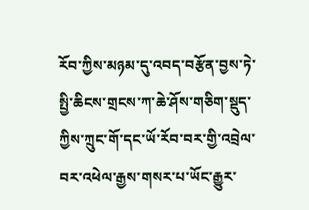རོབ་ཀྱིས་མཉམ་དུ་འབད་བརྩོན་བྱས་ཏེ་སྤྱི་ཆིངས་གྲངས་ཀ་ཆེ་ཤོས་གཅིག་སྡུད་ཀྱིས་ཀྲུང་གོ་དང་ཡོ་རོབ་བར་གྱི་འབྲེལ་བར་འཕེལ་རྒྱས་གསར་པ་ཡོང་རྒྱུར་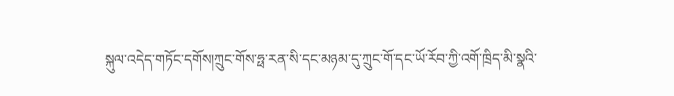སྐུལ་འདེད་གཏོང་དགོས།ཀྲུང་གོས་ཧྥ་རན་སི་དང་མཉམ་དུ་ཀྲུང་གོ་དང་ཡོ་རོབ་ཀྱི་འགོ་ཁྲིད་མི་སྣའི་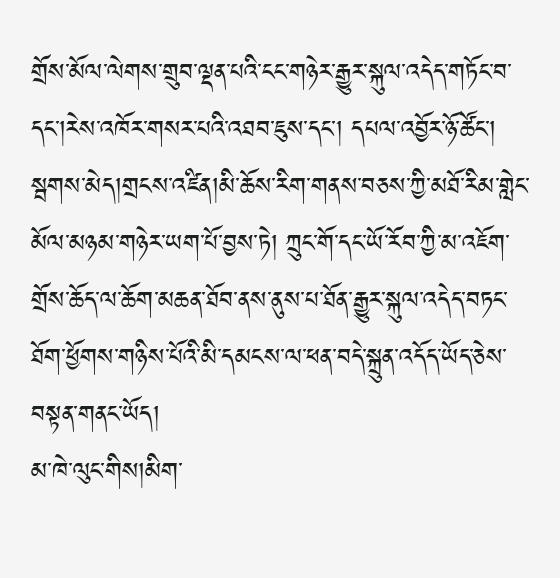གྲོས་མོལ་ལེགས་གྲུབ་ལྡན་པའི་ངང་གཉེར་རྒྱུར་སྐུལ་འདེད་གཏོང་བ་དང་།རེས་འཁོར་གསར་པའི་འཐབ་ཇུས་དང་། དཔལ་འབྱོར་ཉོ་ཚོང་། སྦགས་མེད།གྲངས་འཛིན།མི་ཆོས་རིག་གནས་བཅས་ཀྱི་མཐོ་རིམ་གླེང་མོལ་མཉམ་གཉེར་ཡག་པོ་བྱས་ཏེ། ཀྲུང་གོ་དང་ཡོ་རོབ་ཀྱི་མ་འཇོག་གྲོས་ཆོད་ལ་ཆོག་མཆན་ཐོབ་ནས་ནུས་པ་ཐོན་རྒྱུར་སྐུལ་འདེད་བཏང་ཐོག་ཕྱོགས་གཉིས་པོའི་མི་དམངས་ལ་ཕན་བདེ་སྐྲུན་འདོད་ཡོད་ཅེས་བསྟན་གནང་ཡོད།
མ་ཁེ་ལུང་གིས།མིག་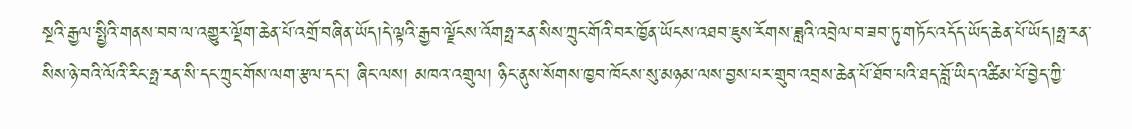སྔའི་རྒྱལ་སྤྱིའི་གནས་བབ་ལ་འགྱུར་ལྡོག་ཆེན་པོ་འགྲོ་བཞིན་ཡོད།དེ་ལྟའི་རྒྱབ་ལྗོངས་འོགཧྥ་རན་སིས་ཀྲུང་གོའི་བར་ཁྱོན་ཡོངས་འཐབ་ཇུས་རོགས་ཟླའི་འབྲེལ་བ་ཟབ་ཏུ་གཏོང་འདོད་ཡོད་ཆེན་པོ་ཡོད།ཧྥ་རན་སིས་ཉེ་བའི་ལོའི་རིང་ཧྥ་རན་སི་དང་ཀྲུང་གོས་ལག་རྩལ་དང་། ཞིང་ལས། མཁའ་འགྲུལ། ཉིང་ནུས་སོགས་ཁྱབ་ཁོངས་སུ་མཉམ་ལས་བྱས་པར་གྲུབ་འབྲས་ཆེན་པོ་ཐོབ་པའི་ཐད་བློ་ཡིད་འཚིམ་པོ་བྱེད་ཀྱི་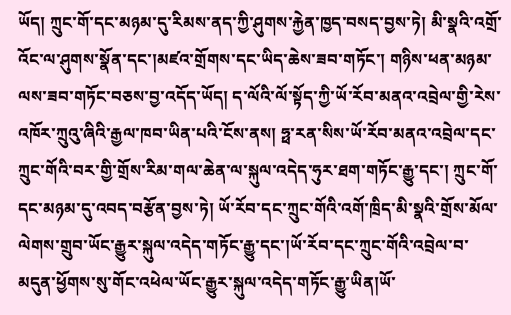ཡོད། ཀྲུང་གོ་དང་མཉམ་དུ་རིམས་ནད་ཀྱི་ཤུགས་རྐྱེན་ཁྱད་བསད་བྱས་ཏེ། མི་སྣའི་འགྲོ་འོང་ལ་ཤུགས་སྣོན་དང་།མཛའ་གྲོགས་དང་ཡིད་ཆེས་ཟབ་གཏོང་། གཉིས་ཕན་མཉམ་ལས་ཟབ་གཏོང་བཅས་བྱ་འདོད་ཡོད། ད་ལོའི་ལོ་སྟོད་ཀྱི་ཡོ་རོབ་མནའ་འབྲེལ་གྱི་རེས་འཁོར་ཀྲུའུ་ཞིའི་རྒྱལ་ཁབ་ཡིན་པའི་ངོས་ནས། ཧྥ་རན་སིས་ཡོ་རོབ་མནའ་འབྲེལ་དང་ཀྲུང་གོའི་བར་གྱི་གྲོས་རིམ་གལ་ཆེན་ལ་སྐུལ་འདེད་ཧུར་ཐག་གཏོང་རྒྱུ་དང་། ཀྲུང་གོ་དང་མཉམ་དུ་འབད་བརྩོན་བྱས་ཏེ། ཡོ་རོབ་དང་ཀྲུང་གོའི་འགོ་ཁྲིད་མི་སྣའི་གྲོས་མོལ་ལེགས་གྲུབ་ཡོང་རྒྱུར་སྐུལ་འདེད་གཏོང་རྒྱུ་དང་།ཡོ་རོབ་དང་ཀྲུང་གོའི་འབྲེལ་བ་མདུན་ཕྱོགས་སུ་གོང་འཕེལ་ཡོང་རྒྱུར་སྐུལ་འདེད་གཏོང་རྒྱུ་ཡིན།ཡོ་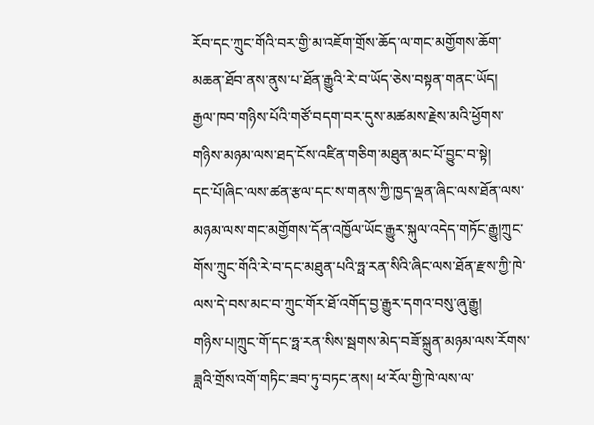རོབ་དང་ཀྲུང་གོའི་བར་གྱི་མ་འཇོག་གྲོས་ཆོད་ལ་གང་མགྱོགས་ཆོག་མཆན་ཐོབ་ནས་ནུས་པ་ཐོན་རྒྱུའི་རེ་བ་ཡོད་ཅེས་བསྟན་གནང་ཡོད།
རྒྱལ་ཁབ་གཉིས་པོའི་གཙོ་བདག་བར་དུས་མཚམས་རྗེས་མའི་ཕྱོགས་གཉིས་མཉམ་ལས་ཐད་ངོས་འཛིན་གཅིག་མཐུན་མང་པོ་བྱུང་བ་སྟེ།
དང་པོ།ཞིང་ལས་ཚན་རྩལ་དང་ས་གནས་ཀྱི་ཁྱད་ལྡན་ཞིང་ལས་ཐོན་ལས་མཉམ་ལས་གང་མགྱོགས་དོན་འཁྱོལ་ཡོང་རྒྱུར་སྐུལ་འདེད་གཏོང་རྒྱུ།ཀྲུང་གོས་ཀྲུང་གོའི་རེ་བ་དང་མཐུན་པའི་ཧྥ་རན་སིའི་ཞིང་ལས་ཐོན་རྫས་ཀྱི་ཁེ་ལས་དེ་བས་མང་བ་ཀྲུང་གོར་ཐོ་འགོད་བྱ་རྒྱུར་དགའ་བསུ་ཞུ་རྒྱུ།
གཉིས་པ།ཀྲུང་གོ་དང་ཧྥ་རན་སིས་སྦགས་མེད་བཟོ་སྐྲུན་མཉམ་ལས་རོགས་ཟླའི་གྲོས་འགོ་གཏིང་ཟབ་ཏུ་བཏང་ནས། ཕ་རོལ་གྱི་ཁེ་ལས་ལ་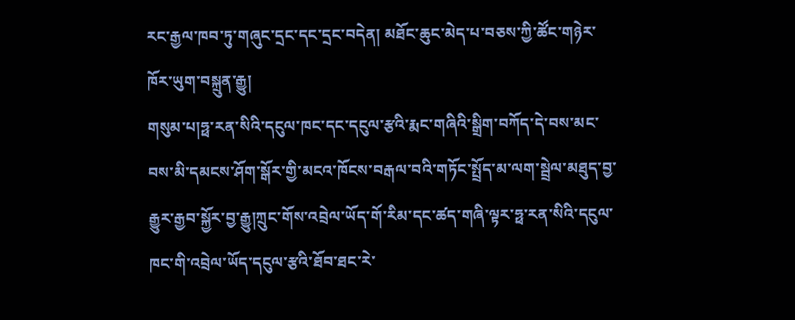རང་རྒྱལ་ཁབ་ཏུ་གཞུང་དྲང་དང་དྲང་བདེན། མཐོང་ཆུང་མེད་པ་བཅས་ཀྱི་ཚོང་གཉེར་ཁོར་ཡུག་བསྐྲུན་རྒྱུ།
གསུམ་པ།ཧྥ་རན་སིའི་དངུལ་ཁང་དང་དངུལ་རྩའི་རྨང་གཞིའི་སྒྲིག་བཀོད་དེ་བས་མང་བས་མི་དམངས་ཤོག་སྒོར་གྱི་མངའ་ཁོངས་བརྒལ་བའི་གཏོང་སྤྲོད་མ་ལག་སྦྲེལ་མཐུད་བྱ་རྒྱུར་རྒྱབ་སྐྱོར་བྱ་རྒྱུ།ཀྲུང་གོས་འབྲེལ་ཡོད་གོ་རིམ་དང་ཚད་གཞི་ལྟར་ཧྥ་རན་སིའི་དངུལ་ཁང་གི་འབྲེལ་ཡོད་དངུལ་རྩའི་ཐོབ་ཐང་རེ་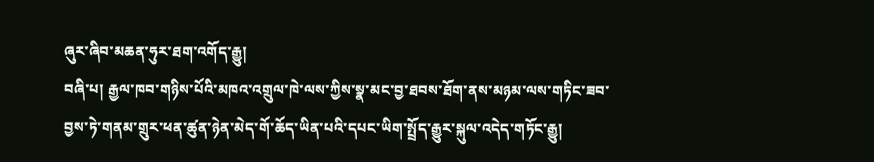ཞུར་ཞིབ་མཆན་ཧུར་ཐག་འགོད་རྒྱུ།
བཞི་པ། རྒྱལ་ཁབ་གཉིས་པོའི་མཁའ་འགྲུལ་ཁེ་ལས་ཀྱིས་སྣ་མང་བྱ་ཐབས་ཐོག་ནས་མཉམ་ལས་གཏིང་ཟབ་བྱས་ཏེ་གནམ་གྲུར་ཕན་ཚུན་ཉེན་མེད་གོ་ཆོད་ཡིན་པའི་དཔང་ཡིག་སྤྲོད་རྒྱུར་སྐུལ་འདེད་གཏོང་རྒྱུ།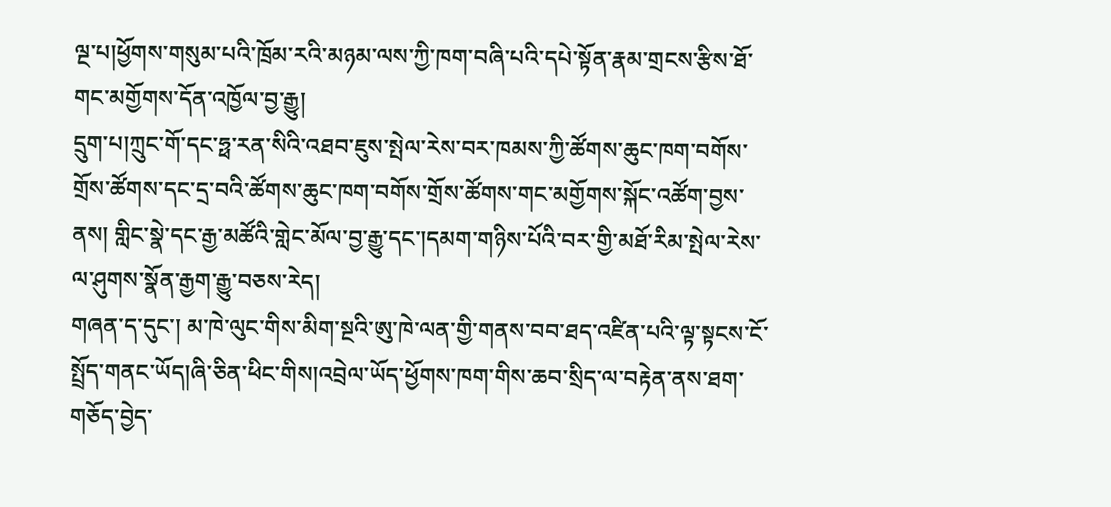ལྔ་པ།ཕྱོགས་གསུམ་པའི་ཁྲོམ་རའི་མཉམ་ལས་ཀྱི་ཁག་བཞི་པའི་དཔེ་སྟོན་རྣམ་གྲངས་རྩིས་ཐོ་གང་མགྱོགས་དོན་འཁྱོལ་བྱ་རྒྱུ།
དྲུག་པ།ཀྲུང་གོ་དང་ཧྥ་རན་སིའི་འཐབ་ཇུས་སྤེལ་རེས་བར་ཁམས་ཀྱི་ཚོགས་ཆུང་ཁག་བགོས་གྲོས་ཚོགས་དང་དྲ་བའི་ཚོགས་ཆུང་ཁག་བགོས་གྲོས་ཚོགས་གང་མགྱོགས་སྐོང་འཚོག་བྱས་ནས། གླིང་སྣེ་དང་རྒྱ་མཚོའི་གླེང་མོལ་བྱ་རྒྱུ་དང་།དམག་གཉིས་པོའི་བར་གྱི་མཐོ་རིམ་སྤེལ་རེས་ལ་ཤུགས་སྣོན་རྒྱག་རྒྱུ་བཅས་རེད།
གཞན་ད་དུང་། མ་ཁེ་ལུང་གིས་མིག་སྔའི་ཨུ་ཁེ་ལན་གྱི་གནས་བབ་ཐད་འཛིན་པའི་ལྟ་སྟངས་ངོ་སྤྲོད་གནང་ཡོད།ཞི་ཅིན་ཕིང་གིས།འབྲེལ་ཡོད་ཕྱོགས་ཁག་གིས་ཆབ་སྲིད་ལ་བརྟེན་ནས་ཐག་གཅོད་བྱེད་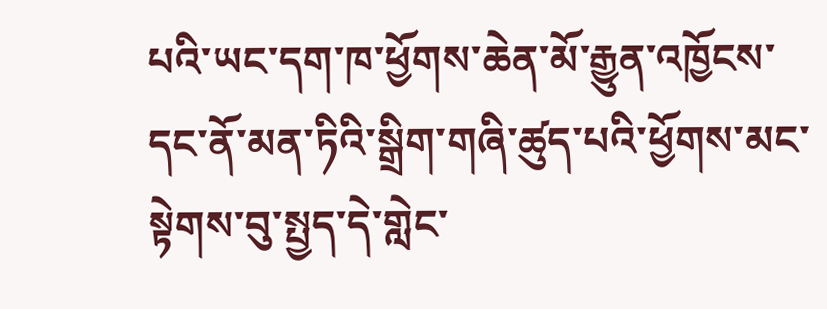པའི་ཡང་དག་ཁ་ཕྱོགས་ཆེན་མོ་རྒྱུན་འཁྱོངས་དང་ནོ་མན་ཏིའི་སྒྲིག་གཞི་ཚུད་པའི་ཕྱོགས་མང་སྟེགས་བུ་སྤྱད་དེ་གླེང་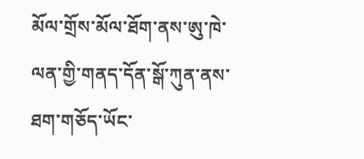མོལ་གྲོས་མོལ་ཐོག་ནས་ཨུ་ཁེ་ལན་གྱི་གནད་དོན་སྒོ་ཀུན་ནས་ཐག་གཅོད་ཡོང་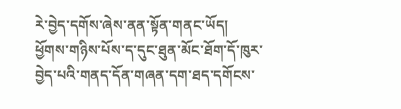རེ་བྱེད་དགོས་ཞེས་ནན་སྟོན་གནང་ཡོད།
ཕྱོགས་གཉིས་པོས་ད་དུང་ཐུན་མོང་ཐོག་དོ་ཁུར་བྱེད་པའི་གནད་དོན་གཞན་དག་ཐད་དགོངས་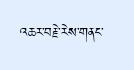འཆར་བརྗེ་རེས་གནང་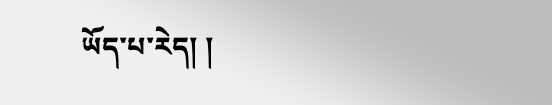ཡོད་པ་རེད། །